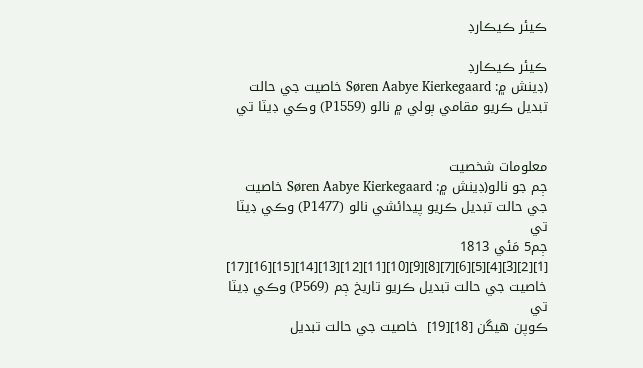ڪيئر ڪيڪارڊ

ڪيئر ڪيڪارڊ
(ڊينش ۾: Søren Aabye Kierkegaard خاصيت جي حالت تبديل ڪريو مقامي ٻولي ۾ نالو (P1559) وڪي ڊيٽا تي


معلومات شخصيت
ڄم جو نالو(ڊينش ۾: Søren Aabye Kierkegaard خاصيت جي حالت تبديل ڪريو پيدائشي نالو (P1477) وڪي ڊيٽا تي
ڄم5 مَئي 1813 [1][2][3][4][5][6][7][8][9][10][11][12][13][14][15][16][17]  خاصيت جي حالت تبديل ڪريو تاريخ ڄم (P569) وڪي ڊيٽا تي
ڪوپن هيگن [18][19]  خاصيت جي حالت تبديل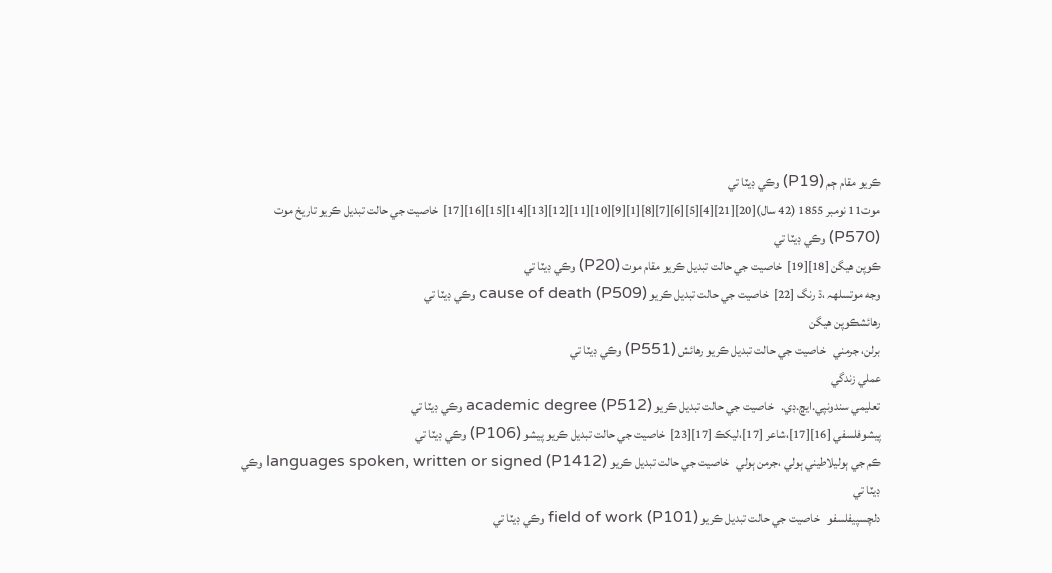ڪريو مقام ڄم (P19) وڪي ڊيٽا تي
موت11 نومبر 1855 (42 سال)[20][21][4][5][6][7][8][1][9][10][11][12][13][14][15][16][17]  خاصيت جي حالت تبديل ڪريو تاريخ موت (P570) وڪي ڊيٽا تي
ڪوپن هيگن [18][19]  خاصيت جي حالت تبديل ڪريو مقام موت (P20) وڪي ڊيٽا تي
وجه موتسلهہ ،ڌ رنگ [22]  خاصيت جي حالت تبديل ڪريو cause of death (P509) وڪي ڊيٽا تي
رهائشڪوپن هيگن
برلن، جرمني   خاصيت جي حالت تبديل ڪريو رهائش (P551) وڪي ڊيٽا تي
عملي زندگي
تعليمي سندونپي.ايڇ.ڊي.   خاصيت جي حالت تبديل ڪريو academic degree (P512) وڪي ڊيٽا تي
پيشوفلسفي [16][17]،شاعر [17]،ليکڪ [17][23]  خاصيت جي حالت تبديل ڪريو پيشو (P106) وڪي ڊيٽا تي
ڪم جي ٻوليلاطيني ٻولي ،جرمن ٻولي   خاصيت جي حالت تبديل ڪريو languages spoken, written or signed (P1412) وڪي ڊيٽا تي
دلچسپيفلسفو   خاصيت جي حالت تبديل ڪريو field of work (P101) وڪي ڊيٽا تي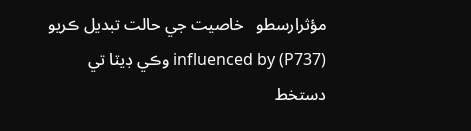مؤثرارسطو   خاصيت جي حالت تبديل ڪريو influenced by (P737) وڪي ڊيٽا تي
دستخط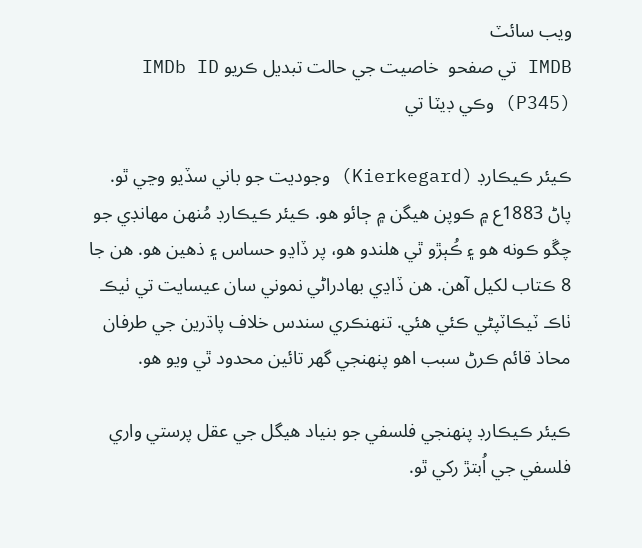ويب سائٽ
IMDB تي صفحو  خاصيت جي حالت تبديل ڪريو IMDb ID (P345) وڪي ڊيٽا تي

ڪيئر ڪيڪارڊ (Kierkegard) وجوديت جو باني سڏيو وڃي ٿو. پاڻ 1883ع ۾ ڪوپن هيگن ۾ ڄائو هو. ڪيئر ڪيڪارڊ مُنهن مهانڊي جو چڱو ڪونه هو ۽ ڪُٻڙو ٿي هلندو هو، پر ڏاڍو حساس ۽ ذهين هو. هن جا 8 ڪتاب لکيل آهن. هن ڏاڍي بهادراڻي نموني سان عيسايت تي ٺيڪ ٺاڪ ٽيڪاٽپڻي ڪئي هئي. تنهنڪري سندس خلاف پاڌرين جي طرفان محاذ قائم ڪرڻ سبب اهو پنهنجي گھر تائين محدود ٿي ويو هو.

ڪيئر ڪيڪارڊ پنهنجي فلسفي جو بنياد هيگل جي عقل پرستي واري فلسفي جي اُبتڙ رکي ٿو.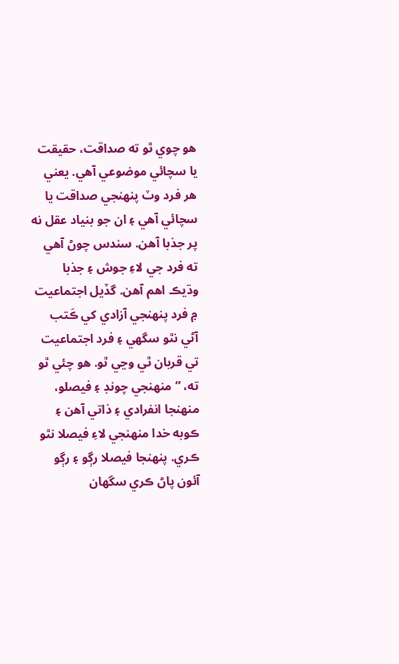هو چوي ٿو ته صداقت، حقيقت يا سچائي موضوعي آهي. يعني هر فرد وٽ پنهنجي صداقت يا سچائي آهي ۽ ان جو بنياد عقل نه پر جذبا آهن. سندس چوڻ آهي ته فرد جي لاءِ جوش ۽ جذبا وڌيڪ اهم آهن. گڏيل اجتماعيت ۾ فرد پنهنجي آزادي کي ڪَتب آڻي نٿو سگھي ۽ فرد اجتماعيت تي قربان ٿي وڃي ٿو. هو چئي ٿو ته، ”منهنجي چونڊ ۽ فيصلو، منهنجا انفرادي ۽ ذاتي آهن ۽ ڪوبه خدا منهنجي لاءِ فيصلا نٿو ڪري. پنهنجا فيصلا رڳو ۽ رڳو آئون پاڻ ڪري سگھان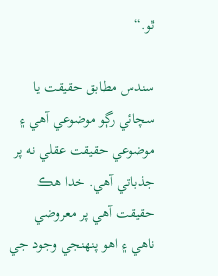ٿو.“

سندس مطابق حقيقت يا سچائي رڳو موضوعي آهي ۽ موضوعي حقيقت عقلي نه پر جذباتي آهي. خدا هڪ حقيقت آهي پر معروضي ناهي ۽ اهو پنهنجي وجود جي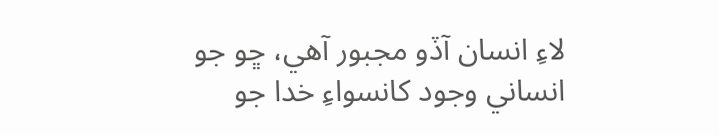لاءِ انسان آڏو مجبور آهي، ڇو جو انساني وجود کانسواءِ خدا جو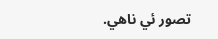تصور ئي ناهي.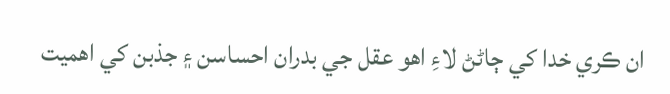ان ڪري خدا کي ڄاڻڻ لاءِ اهو عقل جي بدران احساسن ۽ جذبن کي اهميت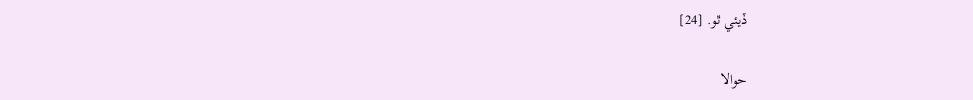ڏيئي ٿو. [24]

حوالا